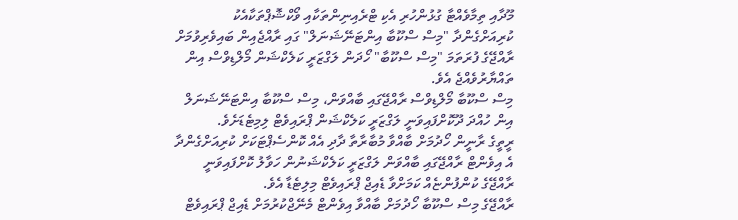މޫދާއި ތިމާވެއްޓާ ގުޅުންހުރި އެކި ޓްރެއިނިންތަކާއި ވޯކްޝޮޕްތަކާއެކު ކުރިއަށްގެންދާ "މިސް ސްކޫބާ އިންޓަނޭޝަނަލް" ގައި ރާއްޖެއިން ބައިވެރިވުމަށް ރާއްޖޭގެ ފުރަތަމަ "މިސް ސްކޫބާ" ހޯދަން ލަގްޒަރީ ކަލެކްޝަން މޯލްޑިވްސް އިން ތައްޔާރުވެއްޖެ އެވެ.
މިސް ސްކޫބާ މޯލްޑިވްސް ރާއްޖޭގައި ބާއްވަން، މިސް ސްކޫބާ އިންޓަނޭޝަނަލް އިން ހުއްދަ ދޫކޮށްފައިވަނީ ލަގްޒަރީ ކަލެކްޝަން ޕްރައިވެޓް ލިމިޓެޑަށެވެ.
ރީތީގެ ރާނީން ހޯދުމަށް ބާއްވާ މުބާރާތާ ދާދި އެއް ކޮންސެޕްޓަކަށް ކުރިއަށްގެންދާ އެ އިވެންޓް ރާއްޖޭގައި ބާއްވަން ލަގްޒަރީ ކަލެކްޝަނުން ހަވާލު ކޮށްފައިވަނީ ރާއްޖޭގެ ކުންފުންޏެއް ކަމަށްވާ ޑެއިޖް ޕްރައިވެޓް މިލިޓެޑާ އެވެ.
ރާއްޖޭގެ މިސް ސްކޫބާ ހޯދުމަށް ބާއްވާ އިވެންޓް މެނޭޖްކުރުމަށް ޑެއިޖް ޕްރައިވެޓް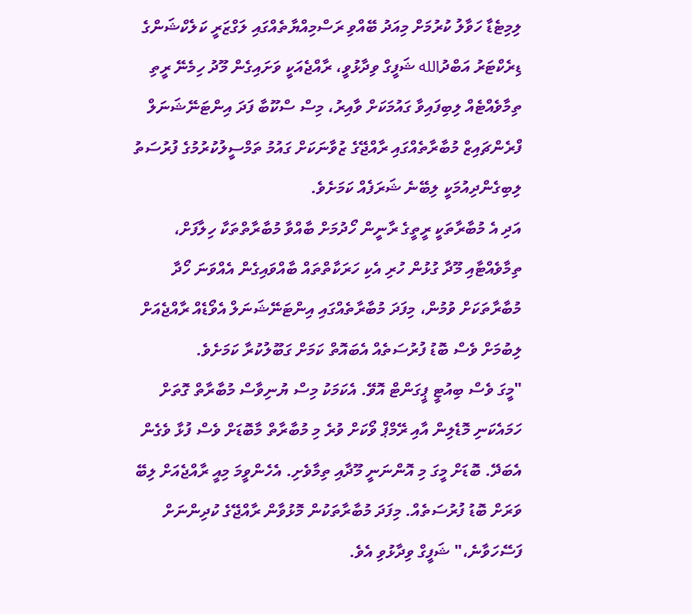ލިމިޓެޑާ ހަވާލު ކުރުމަށް މިއަދު ބޭއްވި ރަސްމިއްޔާތެއްގައި ލަގްޒަރީ ކަލެކްޝަންގެ ޑިރެކްޓަރު އަބްދުالله ޝަފީގް ވިދާޅުވީ، ރާއްޖެއަކީ ވަށައިގެން މޫދު ހިމެނޭ ރީތި ތިމާވެއްޓެއް ލިބިފައިވާ ގައުމަކަށް ވާއިރު، މިސް ސްކޫބާ ފަދަ އިންޓަނޭޝަނަލް ފްރެންޗައިޒް މުބާރާތެއްގައި ރާއްޖޭގެ ޒުވާނަކަށް ގައުމު ތަމްސީލުކުރުމުގެ ފުރުސަތު ލިބިގެންދިއުމަކީ ލިބޭނެ ޝަރަފެއް ކަމަށެވެ.
އަދި އެ މުބާރާތަކީ ރީތީގެ ރާނީން ހޯދުމަށް ބާއްވާ މުބާރާތްތަކާ ހިލާފަށް، ތިމާވެއްޓާއި މޫދާ ގުޅުން ހުރި އެކި ހަރަކާތްތައް ބާއްވައިގެން އެއްވަނަ ހޯދާ މުބާރާތަކަށް ވުމުން، މިފަދަ މުބާރާތެއްގައި އިންޓަނޭޝަނަލް އެވޯޑެއް ރާއްޖެއަށް ލިބުމަށް ވެސް ބޮޑު ފުރުސަތެއް އެބައޮތް ކަމަށް ގަބޫލުކުރާ ކަމަށެވެ.
"މީގަ ވެސް ބިއުޓީ ޕީގަންޓް އޮވޭ. އެކަމަކު މިސް ޔުނިވާސް މުބާރާތް ގޮތަށް ހަމައެކަނި މޮޑެލިން އާއި ރޭމްޕް ވޯކަށް ވުރެ މި މުބާރާތް މާބޮޑަށް ވެސް ފުޅާ ވެގެން އެބަދޭ. ބޮޑަށް މީގަ މި އޮންނަނީ މޫދާއި ތިމާވެށި. އެހެންވީމަ މިއީ ރާއްޖެއަށް ލިބޭ ވަރަށް ބޮޑު ފުރުސަތެއް. މިފަދަ މުބާރާތަކުން މޮޅުވާން ރާއްޖޭގެ ކުދިންނަށް ފަސޭހަވާނެ،" ޝަފީގް ވިދާޅުވި އެވެ.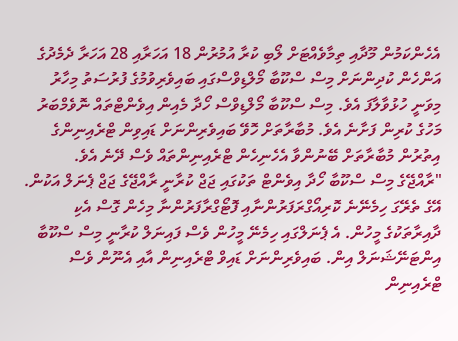އެހެންކަމުން މޫދާއި ތިމާވެއްޓަށް ލޯބި ކުރާ އުމުރުން 18 އަހަރާއި 28 އަހަރާ ދެމެދުގެ އަންހެން ކުދިންނަށް މިސް ސްކޫބާ މޯލްޑިވްސްގައި ބައިވެރިވުމުގެ ފުރުސަތު މިހާރު މިވަނީ ހުޅުވާލާފަ އެވެ. މިސް ސްކޫބާ މޯލްޑިވްސް ހޯދާ މެއިން އިވެންޓްތައް ނޮވެމްބަރު މަހުގެ ކުރިން ފަށާނެ އެވެ. މުބާރާތަށް ހޮވޭ ބައިވެރިންނަށް ޑައިވިން ޓްރެއިނިންގެ އިތުރުން މުބާރާތަށް ބޭނުންވާ އެހެނިހެން ޓްރެއިނިންތައް ވެސް ދޭނެ އެވެ.
"ރާއްޖޭގެ މިސް ސްކޫބާ ހޯދާ އިވެންޓް ތަކުގައި ޖަޖް ކުރާނީ ރާއްޖޭގެ ޖަޖް ޕެނަލް އަކުން. އޭގެ ތެރޭގަ ހިމެނޭނެ ކޮރިއޯގްރަފަރުންނާއި ފޮޓޯގްރާފަރުންނާ މިހެން ގޮސް އެކި ދާއިރާތަކުގެ މީހުން. އެ ޕެނަލްގައި ހިމެނޭ މީހުން ވެސް ފައިނަލް ކުރާނީ މިސް ސްކޫބާ އިންޓަނޭޝަނަލް އިން. ބައިވެރިންނަށް ޑައިވް ޓްރެއިނިން އާއި އެނޫން ވެސް ޓްރެއިނިން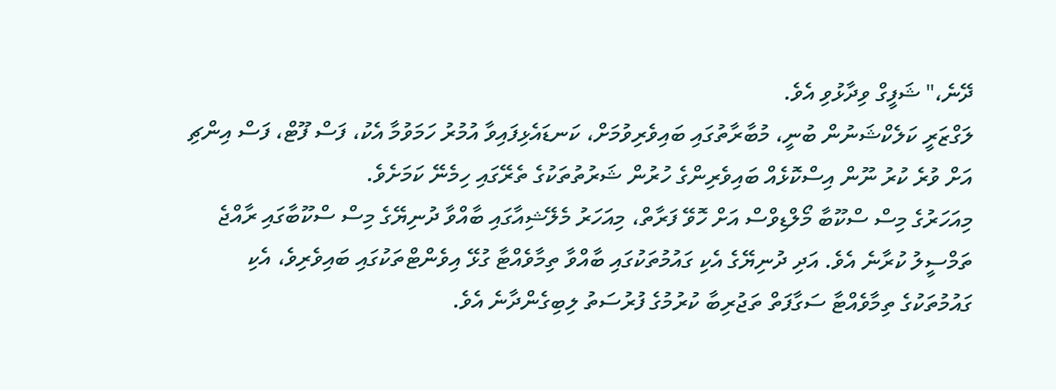ދޭނެ،" ޝަފީގް ވިދާޅުވި އެވެ.
ލަގްޒަރީ ކަލެކްޝަނުން ބުނީ، މުބާރާތުގައި ބައިވެރިވުމަށް، ކަނޑައެޅިފައިވާ އުމުރު ހަމަވުމާ އެކު، ފަސް ފޫޓް، ފަސް އިންޗި އަށް ވުރެ ކުރު ނޫން އިސްކޮޅެއް ބައިވެރިންގެ ހުރުން ޝަރުތުތަކުގެ ތެރޭގައި ހިމެނޭ ކަމަށެވެ.
މިއަހަރުގެ މިސް ސްކޫބާ މޯލްޑިވްސް އަށް ހޮވޭ ފަރާތް، މިއަހަރު މެލޭޝިއާގައި ބާއްވާ ދުނިޔޭގެ މިސް ސްކޫބާގައި ރާއްޖެ ތަމްސީލު ކުރާނެ އެވެ. އަދި ދުނިޔޭގެ އެކި ގައުމުތަކުގައި ބާއްވާ ތިމާވެއްޓާ ގުޅޭ އިވެންޓްތަކުގައި ބައިވެރިވެ، އެކި ގައުމުތަކުގެ ތިމާވެއްޓާ ސަގާފަތް ތަޖުރިބާ ކުރުމުގެ ފުރުސަތު ލިބިގެންދާނެ އެވެ.